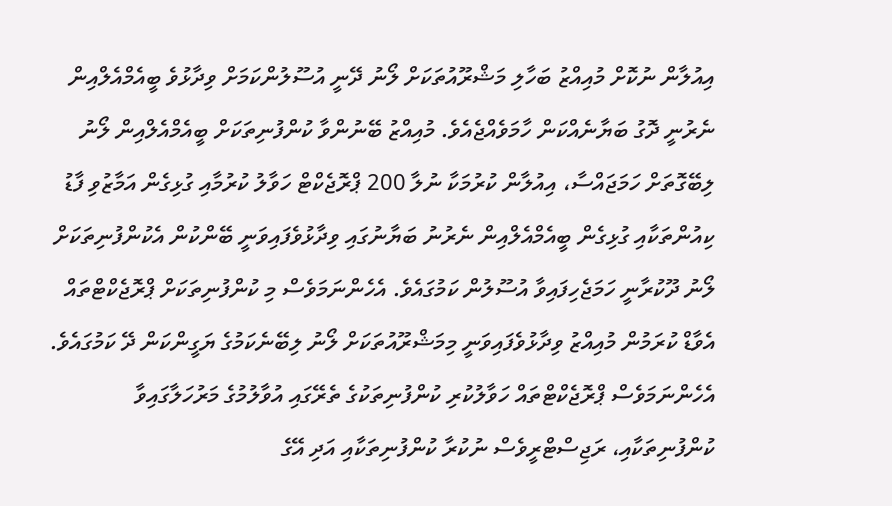އިއުލާން ނުކޮށް މުއިއްޒު ބަހާލި މަޝްރޫއުތަކަށް ލޯނު ދޭނީ އުސޫލުންކަމަށް ވިދާޅުވެ ބީއެމްއެލްއިން ނެރުނީ ދޮގު ބަޔާނެއްކަން ހާމަވެއްޖެއެވެ. މުއިއްޒު ބޭނުންވާ ކުންފުނިތަކަށް ބީއެމްއެލްއިން ލޯނު ލިބޭގޮތަށް ހަމަޖައްސާ، އިއުލާން ކުރުމަކާ ނުލާ 200 ޕްރޮޖެކްޓް ހަވާލު ކުރުމާއި ގުޅިގެން އަމާޒުވި ފާޑު ކިއުންތަކާއި ގުޅިގެން ބީއެމްއެލްއިން ނެރުނު ބަޔާނުގައި ވިދާޅުވެފައިވަނީ ބޭންކުން އެކުންފުނިތަކަށް ލޯނު ދޫކުރާނީ ހަމަޖެހިފައިވާ އުސޫލުން ކަމުގައެވެ. އެހެންނަމަވެސް މި ކުންފުނިތަކަށް ޕްރޮޖެކްޓްތައް އެވާޑް ކުރަމުން މުއިއްޒު ވިދާޅުވެފައިވަނީ މިމަޝްރޫއުތަކަށް ލޯނު ލިބޭނެކަމުގެ ޔަގީންކަން ދޭ ކަމުގައެވެ. އެހެންނަމަވެސް ޕްރޮޖެކްޓްތައް ހަވާލުކުރި ކުންފުނިތަކުގެ ތެރޭގައި އުވާލުމުގެ މަރުހަލާގައިވާ ކުންފުނިތަކާއި، ރަޖިސްޓްރީވެސް ނުކުރާ ކުންފުނިތަކާއި އަދި އޭގެ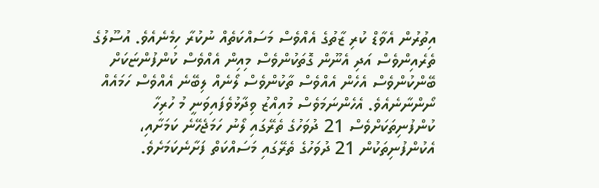އިތުރުން އެވާޑް ކުރި ޒާތުގެ އެއްވެސް މަސައްކަތެއް ނުކުރާ ހިމެނެއެވެ. އުސޫލުގެ ތެރެއިންވެސް އަދި އެނޫން ގޮތަކުންވެސް މިއިން އެއްވެސް ކުންފުންޏަކަށް ބޭންކުންވެސް އެހެން އެއްވެސް ތާކުންވެސް ލޯނެއް ލިބޭނެ އެއްވެސް ހަމައެއް ނޯންނާނެއެވެ. އެހެންނަމަވެސް މުއިއްޒު ވިދާޅުވެފައިވަނީ މު ހުރިހާ ކުންފުނިތަކަށްވެސް 21 ދުވަހުގެ ތެރޭގައި ލޯނު ހަމަޖެހޭނެ ކަމަށާއި، އެކުންފުނިތަކުން 21 ދުވަހުގެ ތެރޭގައި މަސައްކަތް ފަށާނެކަމަށެވެ.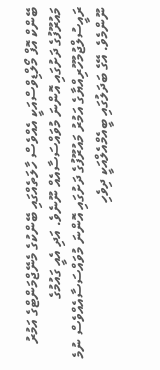ބޭންކް އޮފް މޯލްޑިވްސްއަކީ އެއްވެސް ހާލަތެއްގައި ބޭންކުގެ މެނޭޖްމަންޓްގެ އަމުރު މައުރޫފުގެ ދަށުގައި އޮންނަ މުވައްސަސާއެއް ނޫނެވެ. އަދި އެއީ ގައުމުގެ ރައީސުލްޖުމުހޫރިއްޔާގެ އަމުރު މައުރޫފުގެ ދަށުގައި އޮންނަ މުވައްސަސާއެއްވެސް ނުމެ ނޫންމެވެ. އޭގެ ބަދަލުގައި ބީއެމްއެލްއަކީ ދިވެހި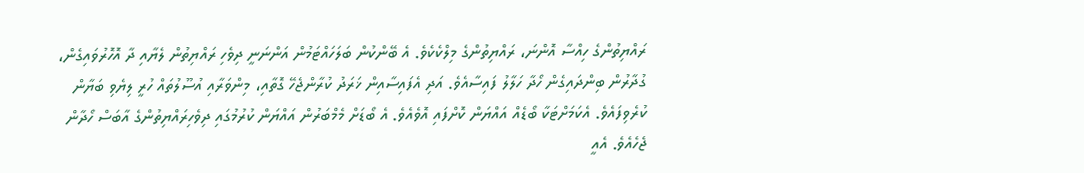ރައްޔިތުންގެ ހިއްސާ އޮންނަ، ރައްޔިތުންގެ މިލްކެކެވެ. އެ ބޭންކުން ބަލަހައްޓަމުން އަންނަނީ ދިވެހި ރައްޔިތުން ލެޔާއި ދާ އޮހޮރުވައިގެން، ގުދާރުން ބިންދައިގެން ހޯދާ ހަލާލު ފައިސާއެވެ. އަދި އެފައިސާއިން ޚަރަދު ކުރާންޖެހޭ ގޮތާއި، މިންވަރާއި އުސޫލުތައް ހުރީ ލިޔެވި ބަޔާން ކުރެވިފައެވެ. އެކަމަށްޓަކާ ބޯޑެއް އައްޔަން ކޮށްފައި އޮވެއެވެ. އެ ބޯޑަށް މެމްބަރުން އައްޔަން ކުރުމުގައި ދިވެހިރައްޔިތުންގެ އާބަސް ހޯދާން ޖެހެއެވެ. އެއީ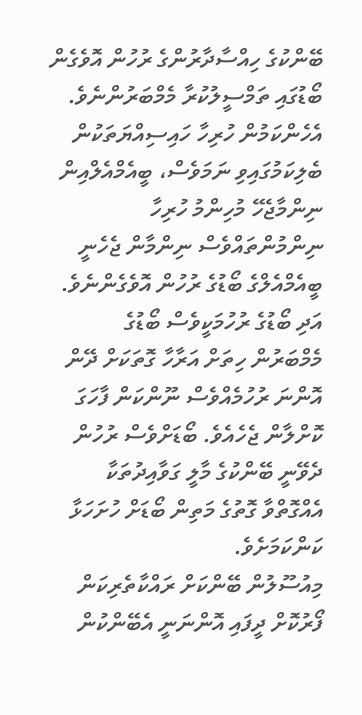ބޭންކުގެ ހިއްސާދާރުންގެ ރުހުން އޮވެގެން ބޯޑުގައި ތަމްސީލުކުރާ މެމްބަރުންނެވެ.
އެހެންކަމުން ހުރިހާ ހައިސިއްޔަތަކުން ބެލިކަމުގައިވި ނަމަވެސް، ބީއެމްއެލްއިން ނިންމާޖެހޭ މުހިންމު ހުރިހާ ނިންމުންތައްވެސް ނިންމާން ޖެހެނީ ބީއެމްއެލްގެ ބޯޑުގެ ރުހުން އޮވެގެންނެވެ. އަދި ބޯޑުގެ ރުހުމަކީވެސް ބޯޑުގެ މެމްބަރުން ހިތަށް އަރާހާ ގޮތަކަށް ދޭން އޮންނަ ރުހުމެއްވެސް ނޫންކަން ފާހަގަ ކޮށްލާން ޖެހެއެވެ. ބޯޑަށްވެސް ރުހުން ދެވޭނީ ބޭންކުގެ މާލީ ގަވާއިދުތަކާ އެއްގޮތްވާ ގޮތުގެ މަތިން ބޯޑަށް ހުށަހަޅާ ކަންކަމަށެވެ.
މިއުސޫލުން ބޭންކަށް ރައްކާތެރިކަން ފޯރުކޮށް ދީފައި އޮންނަނީ އެބޭންކުން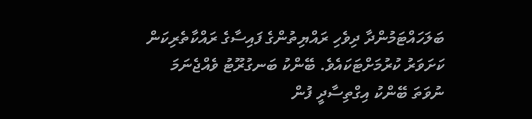ބަލަހައްޓަމުންދާ ދިވެހި ރައްޔިތުންގެ ފައިސާގެ ރައްކާތެރިކަން ކަށަވަރު ކުރުމަށްޓަކައެވެ. ބޭންކު ބަނގުރޫޓު ވެއްޖެނަމަ ނުވަތަ ބޭންކު އިގްތިސާދީ ފުން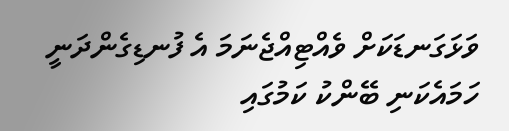ވަޅަގަނޑަކަށް ވެއްޓިއްޖެނަމަ އެ ފުނޑިގެންދަނީ ހަމައެކަނި ބޭންކު ކަމުގައި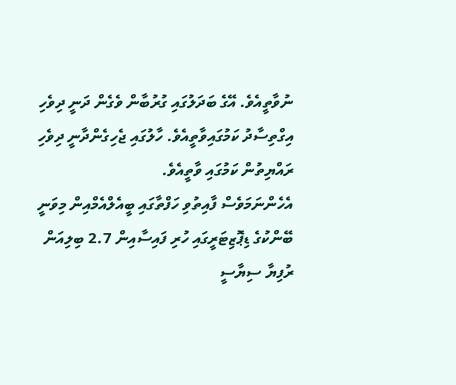ނުވާތީއެވެ. އޭގެ ބަދަލުގައި ގުރުބާން ވެގެން ދަނީ ދިވެހި އިގްތިސާދު ކަމުގައިވާތީއެވެ. ހާލުގައި ޖެހިގެންދާނީ ދިވެހި ރައްޔިތުން ކަމުގައި ވާތީއެވެ.
އެހެންނަމަވެސް ފާއިތުވި ހަފްތާގައި ބީއެލްއެމްއިން މިވަނީ ބޭންކުގެ ޑިޕޮޒިޓަރީގައި ހުރި ފައިސާއިން 2.7 ބިލިއަން ރުފިޔާ ސިޔާސީ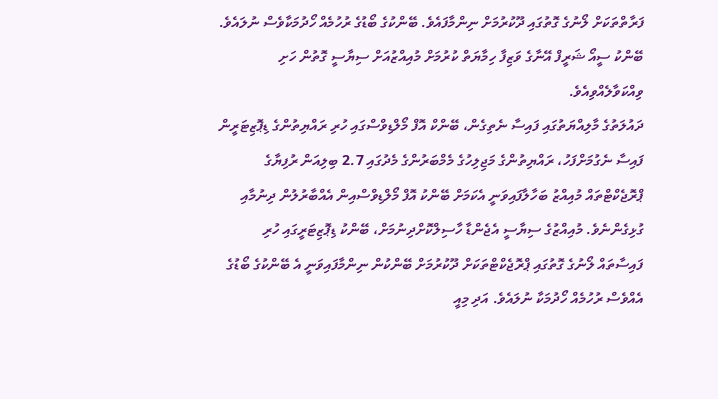ފަރާތްތަކަށް ލޯނުގެ ގޮތުގައި ދޫކުރުމަށް ނިންމާފައެވެ. ބޭންކުގެ ބޯޑުގެ ރުހުމެއް ހޯދުމަކާވެސް ނުލައެވެ. ބޭންކު ސީއޯ ޝަރީފް އޭނާގެ ވަޒިފާ ހިމާޔަތް ކުރުމަށް މުއިއްޒުއަށް ސިޔާސީ ގޮތުން ހަށި ވިއްކަވާލެއްވިއެވެ.
ދައުލަތުގެ މާލިއްޔަތުގައި ފައިސާ ނެތިގެން، ބޭންކް އޮފް މޯލްޑިވްސްގައި ހުރި ރައްޔިތުންގެ ޑިޕޮޒިޓަރީން ފައިސާ ނެގުމަށްފަހު، ރައްޔިތުންގެ މަޖިލިހުގެ މެމްބަރުންގެ މެދުގައި 2.7 ބިލިއަން ރުފިޔާގެ ޕްރޮޖެކްޓްތައް މުއިއްޒު ބަހާލާފައިވަނީ އެކަމަށް ބޭންކު އޮފް މޯލްޑިވްސްއިން އެއްބާރުލުން ދިނުމާއި ގުޅިގެންނެވެ. މުއިއްޒުގެ ސިޔާސީ އެޖެންޑާ ހާސިލްކޮށްދިނުމަށް، ބޭންކު ޑިޕޮޒިޓަރީގައި ހުރި ފައިސާތައް ލޯނުގެ ގޮތުގައި ޕްރޮޖެކްޓްތަކަށް ދޫކުރުމަށް ބޭންކުން ނިންމާފައިވަނީ އެ ބޭންކުގެ ބޯޑުގެ އެއްވެސް ރުހުމެއް ހޯދުމަކާ ނުލައެވެ. އަދި މިއީ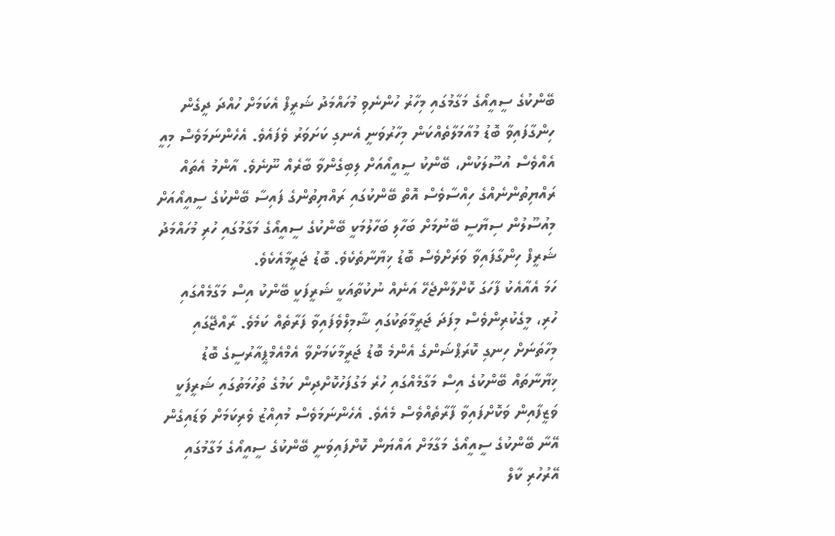ބޭންކުގެ ސީއީއޯގެ މަގާމުގައި މިހާރު ހުންނެވި މުހައްމަދު ޝަރީފް އެކަމަށް ހުއްދަ ދީގެން ހިންގާފައިވާ ބޮޑު މުއާމަލާތެއްކަން މިހާރުވަނީ އެނގި ކަށަވަރު ވެފައެވެ. އެހެންނަމަވެސް މިއީ އެއްވެސް އުސޫލަކުން، ބޭންކު ސީއީއޯއަށް ލިބިގެންވާ ބާރެއް ނޫނެވެ. އާންމު އެތައް ރައްޔިތުންނެއްގެ ހިއްސާވެސް އޮތް ބޭންކުގައި ރައްޔިތުންގެ ފައިސާ ބޭންކުގެ ސީއީއޯއަށް މިއުސޫލުން ސިޔާސީ ބޭނުމަށް ބަހާލި ބަހާލުމަކީ ބޭންކުގެ ސީއީއޯގެ މަގާމުގައި ހުރި މުހައްމަދު ޝަރީފް ހިންގާފައިވާ ވަރަށްވެސް ބޮޑު ޚިޔާނާތެކެވެ. ބޮޑު ޖަރީމާއެކެވެ.
ހަމަ އެއާއެކު ފާހަގަ ކޮށްލާންޖެހޭ އަނެއް ނުކުތާއަކީ ޝަރީފަކީ ބޭންކު އިސް މަގާމެއްގައި ހުރި، މީގެކުރިންވެސް މިފަދަ ޖަރީމާތަކުގައި ޝާމިލްވެފައިވާ ފަރާތެއް ކަމެވެ. ރާއްޖޭގައި މިހާތަނަށް ހިނގި ކޮރަޕްޝަންގެ އެންމެ ބޮޑު ޖަރީމާކަމަށްވާ އެމްއެމްޕީއާރުސީގެ ބޮޑު ޚިޔާނާތައް ބޭންކުގެ އިސް މަގާމެއްގައި ހުރެ މަގުފަހުކޮށްދިން ކަމުގެ ތުހުމަތުގައި ޝަރީފަކީ ވަޒީފާއިން ވަކޮށްފައިވާ ފާރާތެއްވެސް މެއެވެ. އެހެންނަމަވެސް މުއިއްޒު ވެރިކަމަށް ވަޑައިގެން އޭނާ ބޭންކުގެ ސީއީއޯގެ މަގާމަށް އައްޔަން ކޮށްފައިވަނީ ބޭންކުގެ ސީއީއޯގެ މަގާމުގައި އޭރުހުރި ކާލް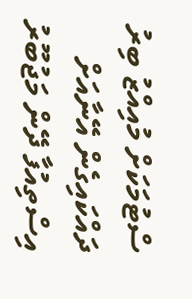ސްޓުމަކަށް މުއިއްޒު ބިރު ދައްކައިގެން އޭނާއަށް އިސްތިއުފާ ދޭން މަޖުބޫރު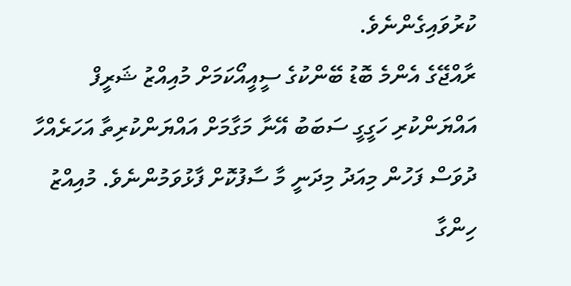ކުރުވައިގެންނެވެ.
ރާއްޖޭގެ އެންމެ ބޮޑު ބޭންކުގެ ސީއީއޯކަމަށް މުއިއްޒު ޝަރީފް އައްޔަންކުރި ހަގީގީ ސަބަބު އޭނާ މަގާމަށް އައްޔަންކުރިތާ އަހަރެއްހާ ދުވަސް ފަހުން މިއަދު މިދަނީ މާ ސާފުކޮށް ފާޅުވަމުންނެވެ. މުއިއްޒު ހިންގާ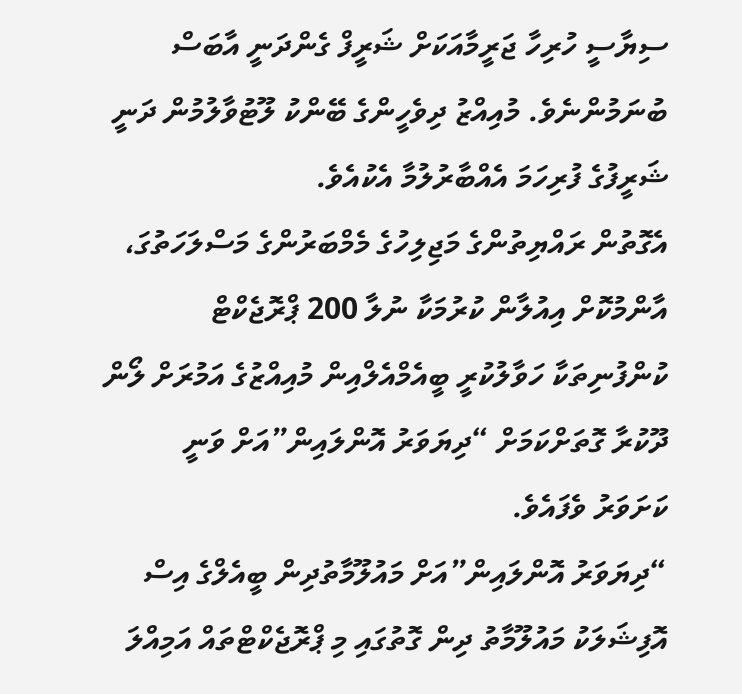ސިޔާސީ ހުރިހާ ޖަރީމާއަކަށް ޝަރީފް ގެންދަނީ އާބަސް ބުނަމުންނެވެ. މުއިއްޒު ދިވެހީންގެ ބޭންކު ލޫޓުވާލުމުން ދަނީ ޝަރީފުގެ ފުރިހަމަ އެއްބާރުލުމާ އެކުއެވެ.
އެގޮތުން ރައްޔިތުންގެ މަޖިލިހުގެ މެމްބަރުންގެ މަސްލަހަތުގަ، އާންމުކޮށް އިއުލާން ކުރުމަކާ ނުލާ 200 ޕްރޮޖެކްޓް ކުންފުނިތަކާ ހަވާލުކުރީ ބީއެމްއެލްއިން މުއިއްޒުގެ އަމުރަށް ލޯން ދޫކުރާ ގޮތަށްކަމަށް “ދިޔަވަރު އޮންލައިން”އަށް ވަނީ ކަށަވަރު ވެފައެވެ.
“ދިޔަވަރު އޮންލައިން”އަށް މައުލޫމާތުދިން ބީއެލްގެ އިސް އޮފިޝަލަކު މައުލޫމާތު ދިން ގޮތުގައި މި ޕްރޮޖެކްޓްތައް އަމިއްލަ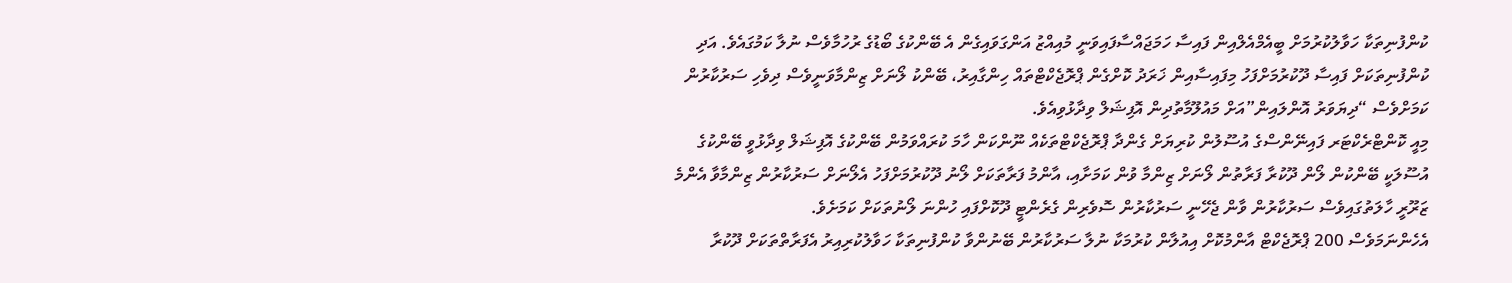ކުންފުނިތަކާ ހަވާލުކުރުމަށް ބީއެމްއެލްއިން ފައިސާ ހަމަޖައްސާފައިވަނީ މުއިއްޒު އަންގަވައިގެން އެ ބޭންކުގެ ބޯޑުގެ ރުހުމާވެސް ނުލާ ކަމުގައެވެ. އަދި ކުންފުނިތަކަށް ފައިސާ ދޫކުރުމަށްފަހު މިފައިސާއިން ޚަރަދު ކޮށްގެން ޕްރޮޖެކްޓްތައް ހިންގާއިރު، ބޭންކު ލޯނަށް ޒިންމާވަނީވެސް ދިވެހި ސަރުކާރުން ކަމަށްވެސް “ދިޔަވަރު އޮންލައިން”އަށް މައުލޫމާތުދިން އޮފިޝަލް ވިދާޅުވިއެވެ.
މިއީ ކޮންޓްރެކްޓަރ ފައިނޭންސްގެ އުސޫލުން ކުރިޔަށް ގެންދާ ޕްރޮޖެކްޓްތަކެއް ނޫންކަން ހާމަ ކުރައްވަމުން ބޭންކުގެ އޮފިޝަލް ވިދާޅުވީ ބޭންކުގެ އުސޫލަކީ ބޭންކުން ލޯން ދޫކުރާ ފަރާތުން ލޯނަށް ޒިންމާ ވުން ކަމަށާއި، އާންމު ފަރާތަކަށް ލޯނު ދޫކުރުމަށްފަހު އެލޯނަށް ސަރުކާރުން ޒިންމާވާ އެންމެ ޒަރޫރީ ހާލަތުގައިވެސް ސަރުކާރުން ވާން ޖެހޭނީ ސަރުކާރުން ސޮވެރިން ގެރެންޓީ ދޫކޮށްފައި ހުންނަ ލޯނުތަކަށް ކަމަށެވެ.
އެހެންނަމަވެސް 200 ޕްރޮޖެކްޓް އާންމުކޮށް އިއުލާން ކުރުމަކާ ނުލާ ސަރުކާރުން ބޭނުންވާ ކުންފުނިތަކާ ހަވާލުކުރިއިރު އެފަރާތްތަކަށް ދޫކުރާ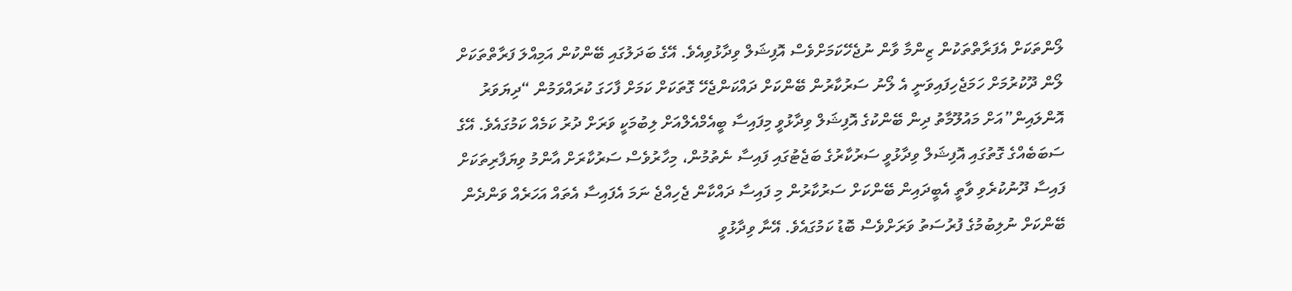ލޯންތަކަށް އެފަރާތްތަކުން ޒިންމާ ވާން ނުޖެހޭކަމަށްވެސް އޮފިޝަލް ވިދާޅުވިއެވެ. އޭގެ ބަދަލުގައި ބޭންކުން އަމިއްލަ ފަރާތްތަކަށް ލޯން ދޫކުރުމަށް ހަމަޖެހިފައިވަނީ އެ ލޯނު ސަރުކާރުން ބޭންކަށް ދައްކަންޖެހޭ ގޮތަކަށް ކަމަށް ފާހަގަ ކުރައްވަމުން “ދިޔަވަރު އޮންލައިން”އަށް މައުލޫމާތު ދިން ބޭންކުގެ އޮފިޝަލް ވިދާޅުވީ މިފައިސާ ބީއެމްއެލްއަށް ލިބުމަކީ ވަރަށް ދުރު ކަމެއް ކަމުގައެވެ. އޭގެ ސަބަބެއްގެ ގޮތުގައި އޮފިޝަލް ވިދާޅުވީ ސަރުކާރުގެ ބަޖެޓުގައި ފައިސާ ނެތުމުން، މިހާރުވެސް ސަރުކާރަށް އާންމު ވިޔަފާރިތަކަށް ފައިސާ ދޫނުކުރެވި ވާތީ އެބީދައިން ބޭންކަށް ސަރުކާރުން މި ފައިސާ ދައްކާން ޖެހިއްޖެ ނަމަ އެފައިސާ އެތައް އަހަރެއް ވަންދެން ބޭންކަށް ނުލިބުމުގެ ފުރުސަތު ވަރަށްވެސް ބޮޑު ކަމުގައެވެ. އޭނާ ވިދާޅުވީ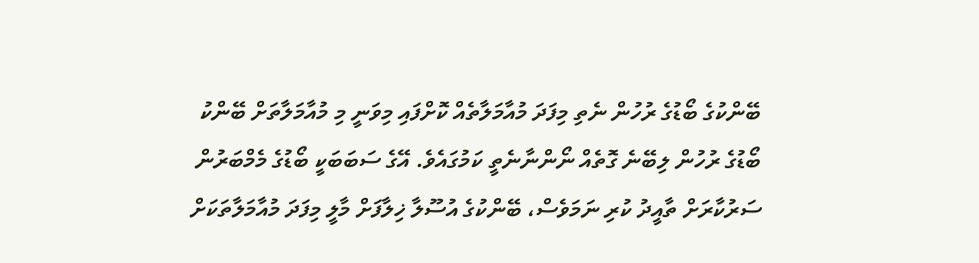ބޭންކުގެ ބޯޑުގެ ރުހުން ނެތި މިފަދަ މުއާމަލާތެއް ކޮށްފައި މިވަނީ މި މުއާމަލާތަށް ބޭންކު ބޯޑުގެ ރުހުން ލިބޭނެ ގޮތެއް ނޯންނާނެތީ ކަމުގައެވެ. އޭގެ ސަބަބަކީ ބޯޑުގެ މެމްބަރުން ސަރުކާރަށް ތާއީދު ކުރި ނަމަވެސް، ބޭންކުގެ އުސޫލާ ޚިލާފަށް މާލީ މިފަދަ މުއާމަލާތަކަށް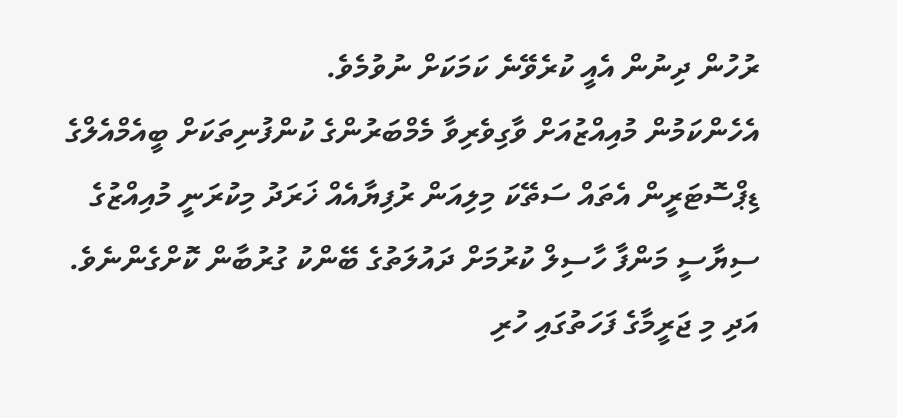ރުހުން ދިނުން އެއީ ކުރެވޭނެ ކަމަކަށް ނުވުމެވެ.
އެހެންކަމުން މުއިއްޒުއަށް ވާގިވެރިވާ މެމްބަރުންގެ ކުންފުނިތަކަށް ބީއެމްއެލްގެ ޑިޕްސޮޓަރީން އެތައް ސަތޭކަ މިލިއަން ރުފިޔާއެއް ޚަރަދު މިކުރަނީ މުއިއްޒުގެ ސިޔާސީ މަންފާ ހާސިލް ކުރުމަށް ދައުލަތުގެ ބޭންކު ގުރުބާން ކޮށްގެންނެވެ. އަދި މި ޖަރީމާގެ ފަހަތުގައި ހުރި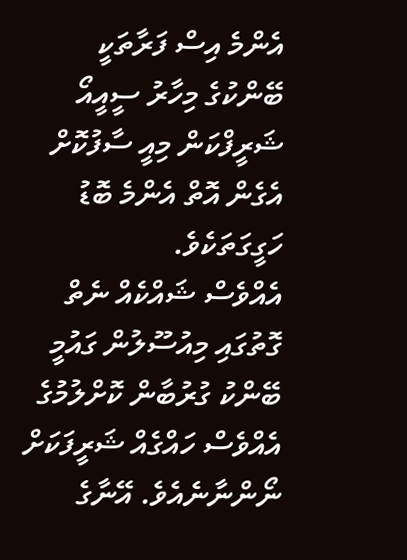އެންމެ އިސް ފަރާތަކީ ބޭންކުގެ މިހާރު ސީއީއޯ ޝަރީފްކަން މިއީ ސާފުކޮށް އެގެން އޮތް އެންމެ ބޮޑު ހަގީގަތަކެވެ.
އެއްވެސް ޝައްކެއް ނެތް ގޮތުގައި މިއުސޫލުން ގައުމީ ބޭންކު ގުރުބާން ކޮށްލުމުގެ އެއްވެސް ހައްގެއް ޝަރީފަކަށް ނޯންނާނެއެވެ. އޭނާގެ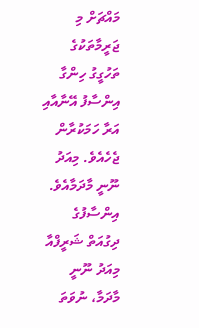މައްޗަށް މި ޖަރީމާތަކުގެ ތަހުގީގު ހިންގާ އިންސާފު އޭނާއާއި އަރާ ހަމަކުރާން ޖެހެއެވެ. މިއަދު ނޫނީ މާދަމާއެވެ. އިންސާފުގެ ދިގުއަތް ޝަރީފްއާ މިއަދު ނޫނީ މާދަމާ، ނުވަތަ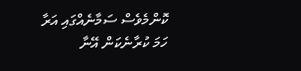ކޮންމެވެސް ސަމާނެއްގައި އަރާ ހަމަ ކުރާނެކަން އޭނާ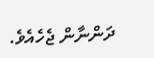ދަންނާން ޖެހެއެވެ.